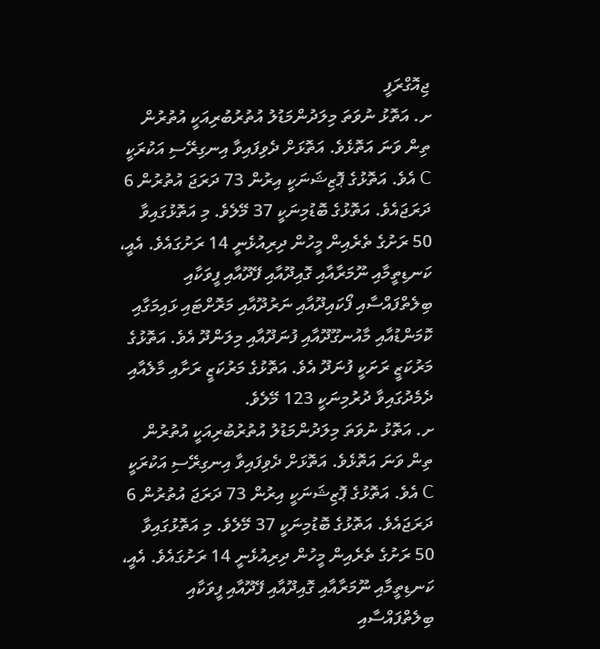ޖިއޮގްރަފީ
ށ. އަތޮޅު ނުވަތަ މިލަދުންމަޑުލު އުތުރުބުރިއަކީ އުތުރުން ތިން ވަނަ އަތޮޅެވެ. އަތޮޅަށް ދެވިފައިވާ އިނގިރޭސި އަކުރަކީ C އެވެ. އަތޮޅުގެ ޕޮޒިޝަނަކީ އިރުން 73 ދަރަޖަ އުތުރުން 6 ދަރަޖައެވެ. އަތޮޅުގެ ބޮޑުމިނަކީ 37 މޭލެވެ. މި އަތޮޅުގައިވާ 50 ރަށުގެ ތެރެއިން މީހުން ދިރިއުޅެނީ 14 ރަށުގައެވެ. އެއީ، ކަނޑިތީމާއި ނޫމަރާއާއި ގޮއިދޫއާއި ފޭދޫއާއި ފީވަކާއި ބިލެތްފައްސާއި ފޯކައިދޫއާއި ނަރުދޫއާއި މަރޮށްޓައި ޅައިމަގާއި ކޮމަންޑުއާއި މާއުނގޫދޫއާއި ފުނަދޫއާއި މިލަންދޫ އެވެ. އަތޮޅުގެ މަރުކަޒީ ރަށަކީ ފުނަދޫ އެވެ. އަތޮޅުގެ މަރުކަޒީ ރަށާއި މާލެއާއި ދެމެދުގައިވާ ދުރުމިނަކީ 123 މޭލެވެ.
ށ. އަތޮޅު ނުވަތަ މިލަދުންމަޑުލު އުތުރުބުރިއަކީ އުތުރުން ތިން ވަނަ އަތޮޅެވެ. އަތޮޅަށް ދެވިފައިވާ އިނގިރޭސި އަކުރަކީ C އެވެ. އަތޮޅުގެ ޕޮޒިޝަނަކީ އިރުން 73 ދަރަޖަ އުތުރުން 6 ދަރަޖައެވެ. އަތޮޅުގެ ބޮޑުމިނަކީ 37 މޭލެވެ. މި އަތޮޅުގައިވާ 50 ރަށުގެ ތެރެއިން މީހުން ދިރިއުޅެނީ 14 ރަށުގައެވެ. އެއީ، ކަނޑިތީމާއި ނޫމަރާއާއި ގޮއިދޫއާއި ފޭދޫއާއި ފީވަކާއި ބިލެތްފައްސާއި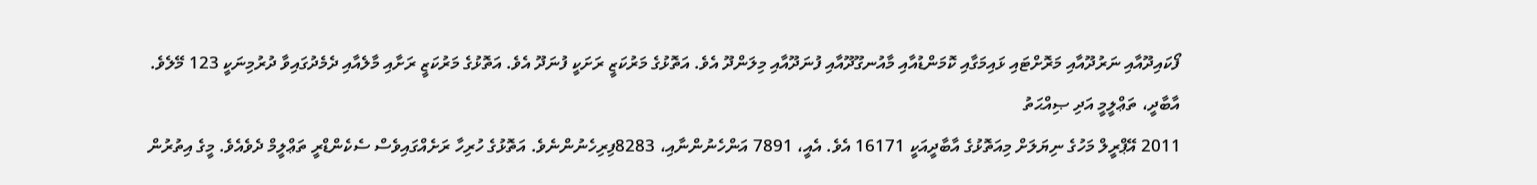ފޯކައިދޫއާއި ނަރުދޫއާއި މަރޮށްޓައި ޅައިމަގާއި ކޮމަންޑުއާއި މާއުނގޫދޫއާއި ފުނަދޫއާއި މިލަންދޫ އެވެ. އަތޮޅުގެ މަރުކަޒީ ރަށަކީ ފުނަދޫ އެވެ. އަތޮޅުގެ މަރުކަޒީ ރަށާއި މާލެއާއި ދެމެދުގައިވާ ދުރުމިނަކީ 123 މޭލެވެ.
އާބާދީ، ތަޢްލީމީ އަދި ޞިއްޙަތު
2011 އޭޕްރީލް މަހުގެ ނިޔަލަށް މިއަތޮޅުގެ އާބާދީއަކީ 16171 އެވެ. އެއީ، 7891 އަންހެނުންނާއި، 8283ފިރިހެނުންނެވެ. އަތޮޅުގެ ހުރިހާ ރަށެއްގައިވެސް ސެކެންޑްރީ ތަޢްލީމް ދެވެއެވެ. މީގެ އިތުރުން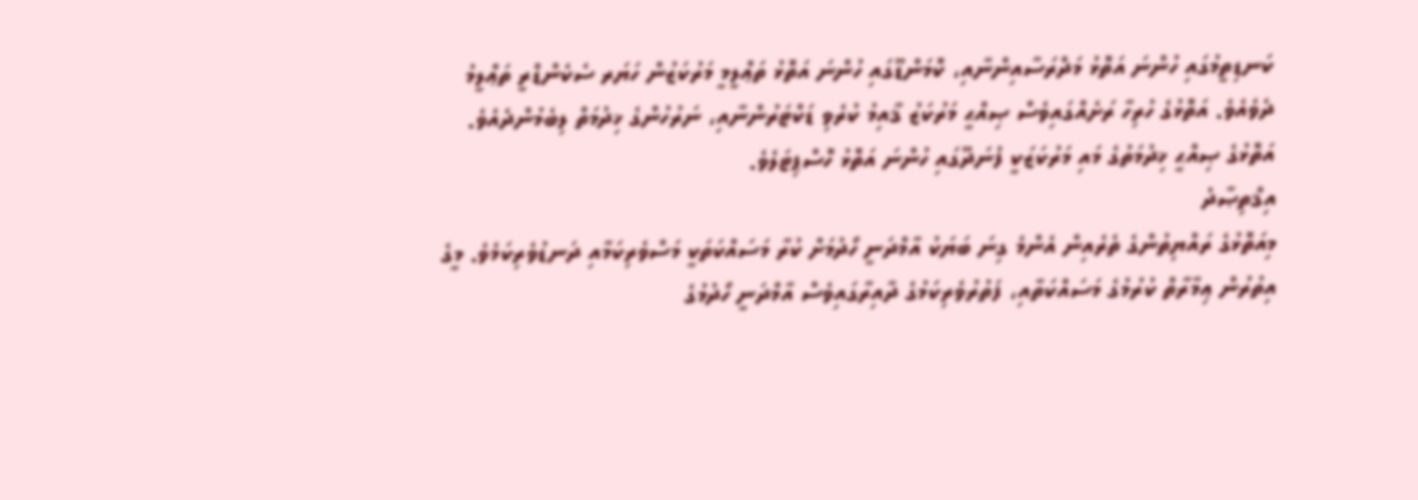ކަނޑިތީމުގައި ހުންނަ އަތޮޅު މަދްރަސާއިންނާއި، ކޮމަންޑޫގައި ހުންނަ އަތޮޅު ތަޢްލީމީ މަރުކަޒުން ހަޔަރ ސެކެންޑްރީ ތަޢްލީމު ދެވެއެވެ. އަތޮޅުގެ ހުރިހާ ރަށެއްގައިވެސް ޞިއްޙީ މަރުކަޒު ޤާއިމު ކުރެވި ޑަކްޓަރުންނާއި، ނަރުހުންގެ ޚިދުމަތް ލިބެމުންދެއެވެ. އަތޮޅުގެ ޞިއްޙީ ޚިދުމަތުގެ މައި މަރުކަޒަކީ ފުނަދޫގައި ހުންނަ އަތޮޅު ހޮސްޕިޓަލެވެ.
އިޤްތިޞާދު
މިއަތޮޅުގެ ރައްޔިތުންގެ ތެރެއިން އެންމެ ގިނަ ބަޔަކު އާމްދަނީ ހޯދުމަށް ކުރާ މަސައްކަތަކީ މަސްވެރިކަމާއި ދަނޑުވެރިކަމެވެ. މީގެ އިތުރުން ޢިމާރާތް ކުރުމުގެ މަސައްކަތާއި، ފަތުރުވެރިކަމުގެ ދާއިރާގައިވެސް އާމްދަނީ ހޯދުމުގެ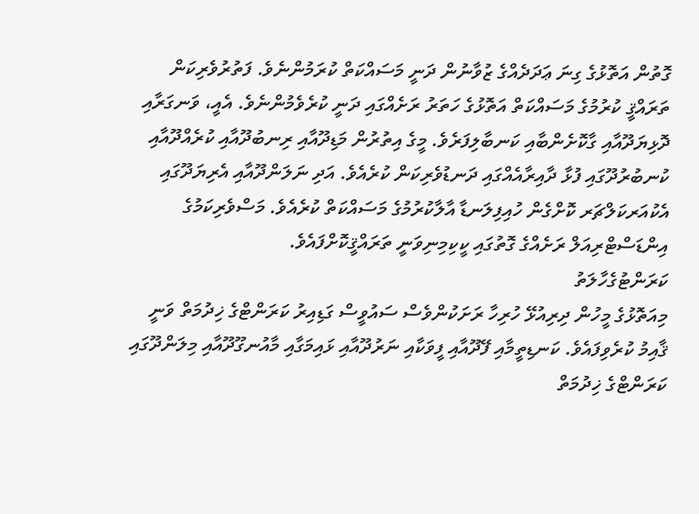ގޮތުން އަތޮޅުގެ ގިނަ ޢަދަދެއްގެ ޒުވާނުން ދަނީ މަސައްކަތް ކުރަމުންނެވެ. ފަތުރުވެރިކަން ތަރައްޤީ ކުރުމުގެ މަސައްކަތް އަތޮޅުގެ ހަތަރު ރަށެއްގައި ދަނީ ކުރެވެމުންނެވެ. އެއީ، ވަނގަރާއި ދޮޅިޔަދޫއާއި ގާކޮށެންބާއި ކަނބާލިފަރެވެ. މީގެ އިތުރުން މަޑިދޫއާއި ރިނބުދޫއާއި ކުރެއްދޫއާއި ކުނބުރުދޫގައި ފުޅާ ދާއިރާއެއްގައި ދަނޑުވެރިކަން ކުރެއެވެ. އަދި ނަލަންދޫއާއި އެރިޔަދޫގައި އެކުއަރކަލްޗަރ ކޮށްގެން ހުއިފިލަނޑާ އާލާކުރުމުގެ މަސައްކަތް ކުރެއެވެ. މަސްވެރިކަމުގެ އިންޑަސްޓްރިއަލް ރަށެއްގެ ގޮތުގައި ކީކިމިނިވަނީ ތަރައްޤީކޮށްފައެވެ.
ކަރަންޓުގެހާލަތު
މިއަތޮޅުގެ މީހުން ދިރިއުޅޭ ހުރިހާ ރަށަކުންވެސް ސައުވީސް ގަޑިއިރު ކަރަންޓްގެ ޚިދުމަތް ވަނީ ޤާއިމު ކުރެވިފައެވެ. ކަނޑިތީމާއި ފޭދޫއާއި ފީވަކާއި ނަރުދޫއާއި ޅައިމަގާއި މާއުނގޫދޫއާއި މިލަންދޫގައި ކަރަންޓްގެ ޚިދުމަތް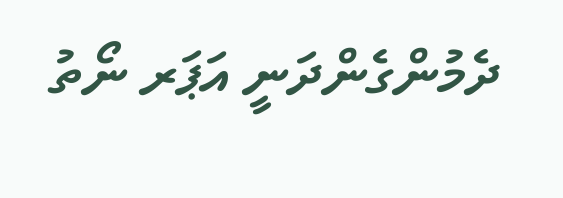ދެމުންގެންދަނީ އަޕަރ ނޯތު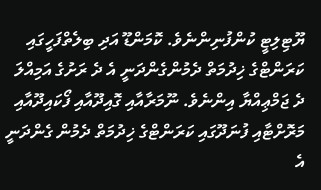ޔޫޓިލިޓީ ކުންފުނިންނެވެ. ކޮމަންޑޫ އަދި ބިލެތްފަހީގައި ކަރަންޓްގެ ޚިދުމަތް ދެމުންގެންދަނީ އެ ދެ ރަށުގެ އަމިއްލަ ދެ ޖަމްޢިއްޔާ އިންނެވެ. ނޫމަރާއާއި ގޮއިދޫއާއި ފޯކައިދޫއާއި މަރޮށްޓާއި ފުނަދޫގައި ކަރަންޓްގެ ޚިދުމަތް ދެމުން ގެންދަނީ އެ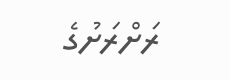ރަށްރަށުގެ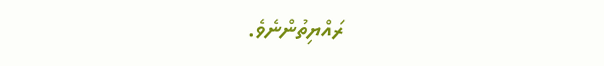ރައްޔިތުންނެވެ.